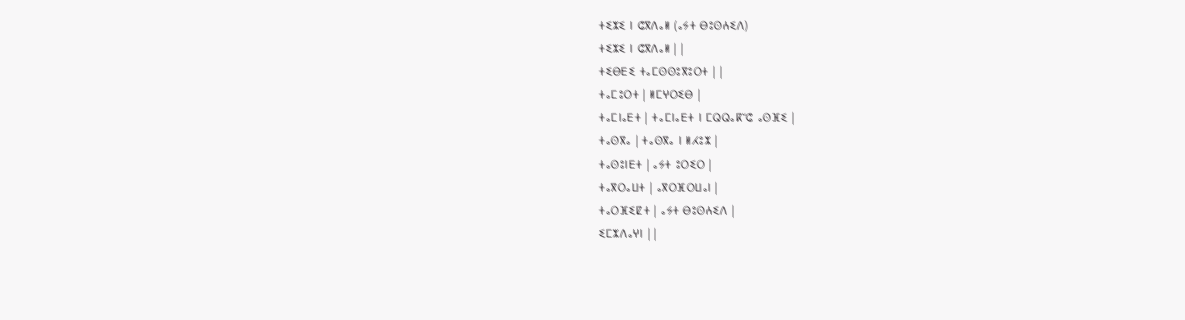ⵜⵉⵣⵉ ⵏ ⵛⴳⴷⴰⵍ (ⴰⵢⵜ ⴱⵓⵙⵄⵉⴷ)
ⵜⵉⵣⵉ ⵏ ⵛⴳⴷⴰⵍ | |
ⵜⵉⴱⴹⵉ ⵜⴰⵎⵙⵙⵓⴳⵓⵔⵜ | |
ⵜⴰⵎⵓⵔⵜ | ⵍⵎⵖⵔⵉⴱ |
ⵜⴰⵎⵏⴰⴹⵜ | ⵜⴰⵎⵏⴰⴹⵜ ⵏ ⵎⵕⵕⴰⴽⵯⵛ ⴰⵙⴼⵉ |
ⵜⴰⵙⴳⴰ | ⵜⴰⵙⴳⴰ ⵏ ⵍⵃⵓⵣ |
ⵜⴰⵙⵓⵏⴹⵜ | ⴰⵢⵜ ⵓⵔⵉⵔ |
ⵜⴰⴳⵔⴰⵡⵜ | ⴰⴳⵔⴼⵔⵡⴰⵏ |
ⵜⴰⵔⴼⵉⵇⵜ | ⴰⵢⵜ ⴱⵓⵙⵄⵉⴷ |
ⵉⵎⵣⴷⴰⵖⵏ | |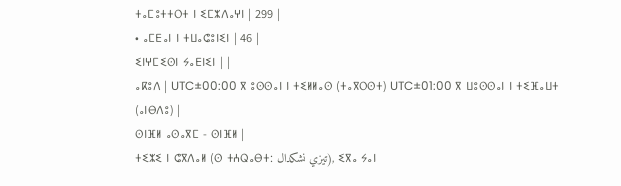ⵜⴰⵎⵓⵜⵜⵔⵜ ⵏ ⵉⵎⵣⴷⴰⵖⵏ | 299 |
• ⴰⵎⴹⴰⵏ ⵏ ⵜⵡⴰⵛⵓⵏⵉⵏ | 46 |
ⵉⵏⵖⵎⵉⵙⵏ ⵢⴰⴹⵏⵉⵏ | |
ⴰⴽⵓⴷ | UTC±00:00 ⴳ ⵓⵙⵙⴰⵏ ⵏ ⵜⵉⵍⵍⴰⵙ (ⵜⴰⴳⵔⵙⵜ) UTC±01:00 ⴳ ⵡⵓⵙⵙⴰⵏ ⵏ ⵜⵉⴼⴰⵡⵜ (ⴰⵏⴱⴷⵓ) |
ⵙⵏⴼⵍ ⴰⵙⴰⴳⵎ - ⵙⵏⴼⵍ |
ⵜⵉⵣⵉ ⵏ ⵛⴳⴷⴰⵍ (ⵙ ⵜⵄⵕⴰⴱⵜ: تيزي نشكدال), ⵉⴳⴰ ⵢⴰⵏ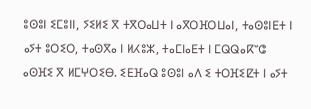ⵓⵙⵓⵏ ⵉⵎⵓⵏⵏ, ⵢⵉⵍⵉ ⴳ ⵜⴳⵔⴰⵡⵜ ⵏ ⴰⴳⵔⴼⵔⵡⴰⵏ, ⵜⴰⵙⵓⵏⴹⵜ ⵏ ⴰⵢⵜ ⵓⵔⵉⵔ, ⵜⴰⵙⴳⴰ ⵏ ⵍⵃⵓⵣ, ⵜⴰⵎⵏⴰⴹⵜ ⵏ ⵎⵕⵕⴰⴽⵯⵛ ⴰⵙⴼⵉ ⴳ ⵍⵎⵖⵔⵉⴱ. ⵉⴹⴼⴰⵕ ⵓⵙⵓⵏ ⴰⴷ ⵉ ⵜⵔⴼⵉⵇⵜ ⵏ ⴰⵢⵜ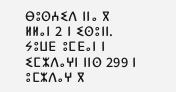ⴱⵓⵙⵄⵉⴷ ⵏⵏⴰ ⴳ ⵍⵍⴰⵏ 2 ⵏ ⵉⵙⵓⵏⵏ. ⵢⵓⵡⴹ ⵓⵎⴹⴰⵏ ⵏ ⵉⵎⵣⴷⴰⵖⵏ ⵏⵏⵙ 299 ⵏ ⵓⵎⵣⴷⴰⵖ ⴳ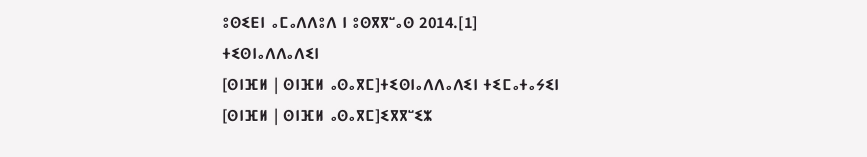ⵓⵙⵉⴹⵏ ⴰⵎⴰⴷⴷⵓⴷ ⵏ ⵓⵙⴳⴳⵯⴰⵙ 2014.[1]
ⵜⵉⵙⵏⴰⴷⴷⴰⴷⵉⵏ
[ⵙⵏⴼⵍ | ⵙⵏⴼⵍ ⴰⵙⴰⴳⵎ]ⵜⵉⵙⵏⴰⴷⴷⴰⴷⵉⵏ ⵜⵉⵎⴰⵜⴰⵢⵉⵏ
[ⵙⵏⴼⵍ | ⵙⵏⴼⵍ ⴰⵙⴰⴳⵎ]ⵉⴳⴳⵯⵉⵣ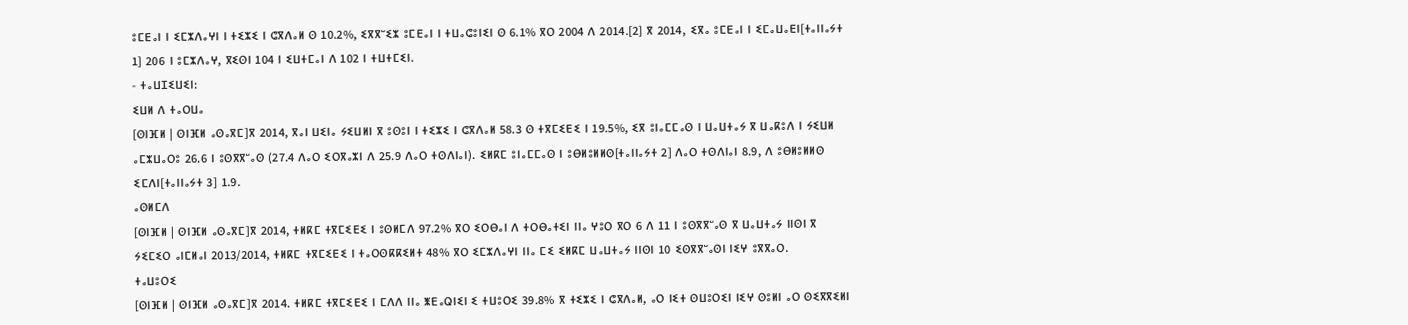ⵓⵎⴹⴰⵏ ⵏ ⵉⵎⵣⴷⴰⵖⵏ ⵏ ⵜⵉⵣⵉ ⵏ ⵛⴳⴷⴰⵍ ⵙ 10.2%, ⵉⴳⴳⵯⵉⵣ ⵓⵎⴹⴰⵏ ⵏ ⵜⵡⴰⵛⵓⵏⵉⵏ ⵙ 6.1% ⴳⵔ 2004 ⴷ 2014.[2] ⴳ 2014, ⵉⴳⴰ ⵓⵎⴹⴰⵏ ⵏ ⵉⵎⴰⵡⴰⴹⵏ[ⵜⴰⵏⵏⴰⵢⵜ 1] 206 ⵏ ⵓⵎⵣⴷⴰⵖ, ⴳⵉⵙⵏ 104 ⵏ ⵉⵡⵜⵎⴰⵏ ⴷ 102 ⵏ ⵜⵡⵜⵎⵉⵏ.
- ⵜⴰⵡⵊⵉⵡⵉⵏ:
ⵉⵡⵍ ⴷ ⵜⴰⵔⵡⴰ
[ⵙⵏⴼⵍ | ⵙⵏⴼⵍ ⴰⵙⴰⴳⵎ]ⴳ 2014, ⴳⴰⵏ ⵡⵉⵏⴰ ⵢⵉⵡⵍⵏ ⴳ ⵓⵙⵓⵏ ⵏ ⵜⵉⵣⵉ ⵏ ⵛⴳⴷⴰⵍ 58.3 ⵙ ⵜⴳⵎⵉⴹⵉ ⵏ 19.5%, ⵉⴳ ⵓⵏⴰⵎⵎⴰⵙ ⵏ ⵡⴰⵡⵜⴰⵢ ⴳ ⵡⴰⴽⵓⴷ ⵏ ⵢⵉⵡⵍ ⴰⵎⵣⵡⴰⵔⵓ 26.6 ⵏ ⵓⵙⴳⴳⵯⴰⵙ (27.4 ⴷⴰⵔ ⵉⵔⴳⴰⵣⵏ ⴷ 25.9 ⴷⴰⵔ ⵜⵙⴷⵏⴰⵏ). ⵉⵍⴽⵎ ⵓⵏⴰⵎⵎⴰⵙ ⵏ ⵓⴱⵍⵓⵍⵍⵙ[ⵜⴰⵏⵏⴰⵢⵜ 2] ⴷⴰⵔ ⵜⵙⴷⵏⴰⵏ 8.9, ⴷ ⵓⴱⵍⵓⵍⵍⵙ ⵉⵎⴷⵏ[ⵜⴰⵏⵏⴰⵢⵜ 3] 1.9.
ⴰⵙⵍⵎⴷ
[ⵙⵏⴼⵍ | ⵙⵏⴼⵍ ⴰⵙⴰⴳⵎ]ⴳ 2014, ⵜⵍⴽⵎ ⵜⴳⵎⵉⴹⵉ ⵏ ⵓⵙⵍⵎⴷ 97.2% ⴳⵔ ⵉⵔⴱⴰⵏ ⴷ ⵜⵔⴱⴰⵜⵉⵏ ⵏⵏⴰ ⵖⵓⵔ ⴳⵔ 6 ⴷ 11 ⵏ ⵓⵙⴳⴳⵯⴰⵙ ⴳ ⵡⴰⵡⵜⴰⵢ ⵏⵏⵙⵏ ⴳ ⵢⵉⵎⵉⵔ ⴰⵏⵎⵍⴰⵏ 2013/2014, ⵜⵍⴽⵎ ⵜⴳⵎⵉⴹⵉ ⵏ ⵜⴰⵔⵙⴽⴽⵉⵍⵜ 48% ⴳⵔ ⵉⵎⵣⴷⴰⵖⵏ ⵏⵏⴰ ⵎⵉ ⵉⵍⴽⵎ ⵡⴰⵡⵜⴰⵢ ⵏⵏⵙⵏ 10 ⵉⵙⴳⴳⵯⴰⵙⵏ ⵏⵉⵖ ⵓⴳⴳⴰⵔ.
ⵜⴰⵡⵓⵔⵉ
[ⵙⵏⴼⵍ | ⵙⵏⴼⵍ ⴰⵙⴰⴳⵎ]ⴳ 2014. ⵜⵍⴽⵎ ⵜⴳⵎⵉⴹⵉ ⵏ ⵎⴷⴷ ⵏⵏⴰ ⵥⴹⴰⵕⵏⵉⵏ ⵉ ⵜⵡⵓⵔⵉ 39.8% ⴳ ⵜⵉⵣⵉ ⵏ ⵛⴳⴷⴰⵍ, ⴰⵔ ⵏⵉⵜ ⵙⵡⵓⵔⵉⵏ ⵏⵉⵖ ⵙⵓⵍⵏ ⴰⵔ ⵙⵉⴳⴳⵉⵍⵏ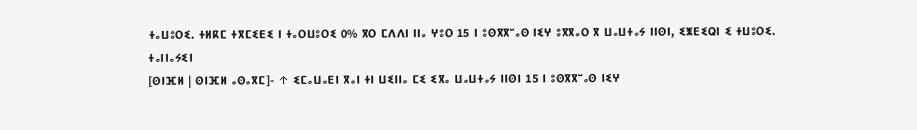ⵜⴰⵡⵓⵔⵉ. ⵜⵍⴽⵎ ⵜⴳⵎⵉⴹⵉ ⵏ ⵜⴰⵔⵡⵓⵔⵉ 0% ⴳⵔ ⵎⴷⴷⵏ ⵏⵏⴰ ⵖⵓⵔ 15 ⵏ ⵓⵙⴳⴳⵯⴰⵙ ⵏⵉⵖ ⵓⴳⴳⴰⵔ ⴳ ⵡⴰⵡⵜⴰⵢ ⵏⵏⵙⵏ, ⵉⵥⴹⵉⵕⵏ ⵉ ⵜⵡⵓⵔⵉ.
ⵜⴰⵏⵏⴰⵢⵉⵏ
[ⵙⵏⴼⵍ | ⵙⵏⴼⵍ ⴰⵙⴰⴳⵎ]- ↑ ⵉⵎⴰⵡⴰⴹⵏ ⴳⴰⵏ ⵜⵏ ⵡⵉⵏⵏⴰ ⵎⵉ ⵉⴳⴰ ⵡⴰⵡⵜⴰⵢ ⵏⵏⵙⵏ 15 ⵏ ⵓⵙⴳⴳⵯⴰⵙ ⵏⵉⵖ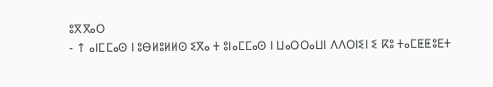ⵓⴳⴳⴰⵔ
- ↑ ⴰⵏⵎⵎⴰⵙ ⵏ ⵓⴱⵍⵓⵍⵍⵙ ⵉⴳⴰ ⵜ ⵓⵏⴰⵎⵎⴰⵙ ⵏ ⵡⴰⵔⵔⴰⵡⵏ ⴷⴷⵔⵏⵉⵏ ⵉ ⴽⵓ ⵜⴰⵎⵟⵟⵓⴹⵜ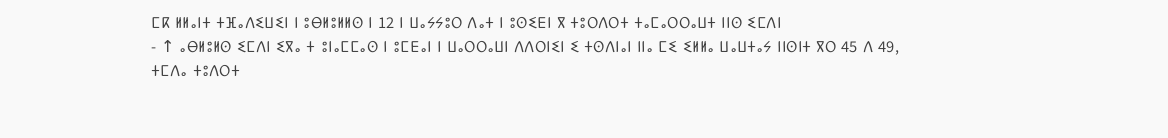ⵎⴽ ⵍⵍⴰⵏⵜ ⵜⴼⴰⴷⵉⵡⵉⵏ ⵏ ⵓⴱⵍⵓⵍⵍⵙ ⵏ 12 ⵏ ⵡⴰⵢⵢⵓⵔ ⴷⴰⵜ ⵏ ⵓⵙⵉⴹⵏ ⴳ ⵜⵓⵔⴷⵔⵜ ⵜⴰⵎⴰⵔⵔⴰⵡⵜ ⵏⵏⵙ ⵉⵎⴷⵏ
- ↑ ⴰⴱⵍⵓⵍⵙ ⵉⵎⴷⵏ ⵉⴳⴰ ⵜ ⵓⵏⴰⵎⵎⴰⵙ ⵏ ⵓⵎⴹⴰⵏ ⵏ ⵡⴰⵔⵔⴰⵡⵏ ⴷⴷⵔⵏⵉⵏ ⵉ ⵜⵙⴷⵏⴰⵏ ⵏⵏⴰ ⵎⵉ ⵉⵍⵍⴰ ⵡⴰⵡⵜⴰⵢ ⵏⵏⵙⵏⵜ ⴳⵔ 45 ⴷ 49, ⵜⵎⴷⴰ ⵜⵓⴷⵔⵜ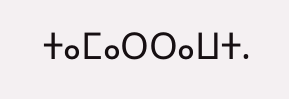ⵜⴰⵎⴰⵔⵔⴰⵡⵜ.